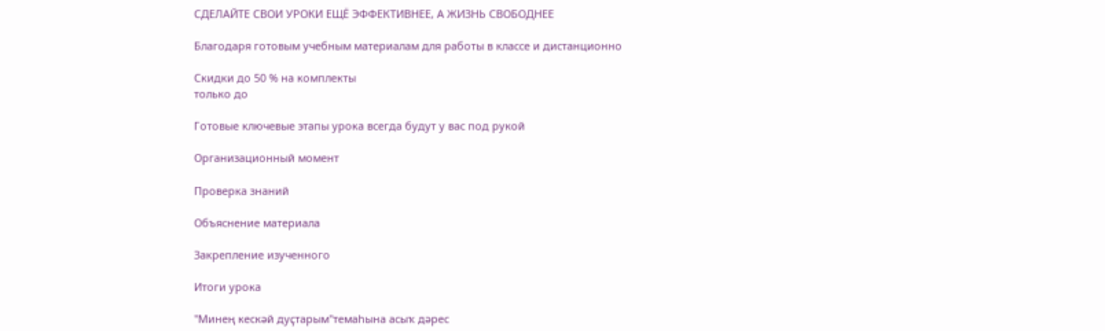СДЕЛАЙТЕ СВОИ УРОКИ ЕЩЁ ЭФФЕКТИВНЕЕ, А ЖИЗНЬ СВОБОДНЕЕ

Благодаря готовым учебным материалам для работы в классе и дистанционно

Скидки до 50 % на комплекты
только до

Готовые ключевые этапы урока всегда будут у вас под рукой

Организационный момент

Проверка знаний

Объяснение материала

Закрепление изученного

Итоги урока

"Минең кескәй дуҫтарым"темаһына асыҡ дәрес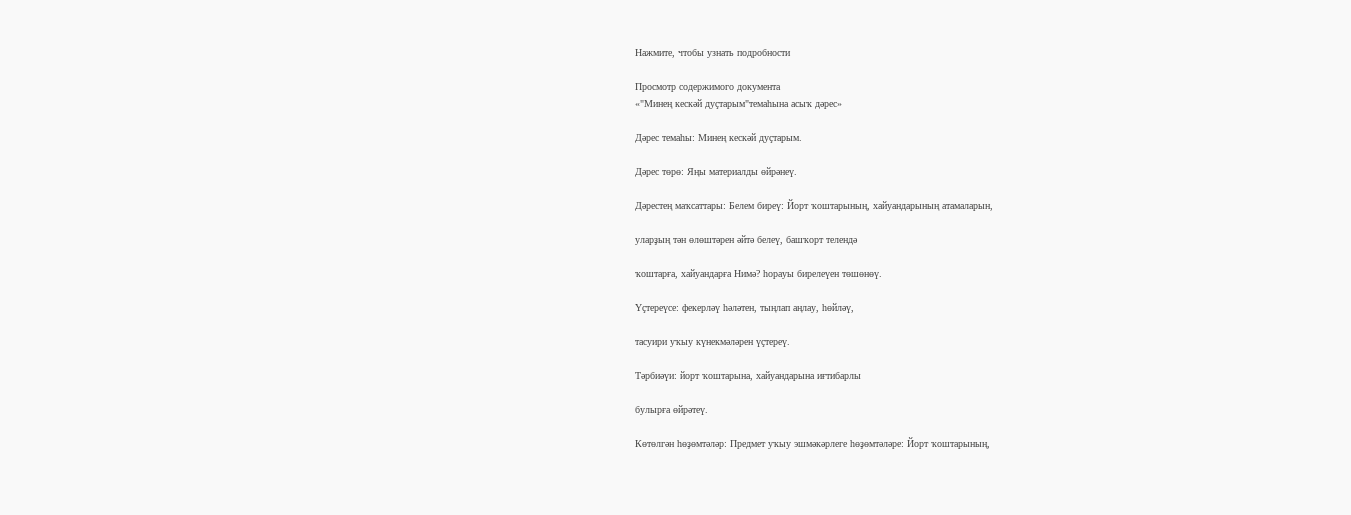Нажмите, чтобы узнать подробности

Просмотр содержимого документа
«"Минең кескәй дуҫтарым"темаһына асыҡ дәрес»

Дәрес темаһы: Минең кескәй дуҫтарым.

Дәрес төрө: Яңы материалды өйрәнеү.

Дәрестең маҡсаттары: Белем биреү: Йорт ҡоштарының, хайуандарының атамаларын,

уларҙың тән өлөштәрен әйтә белеү, башҡорт телендә

ҡоштарға, хайуандарға Нимә? һорауы бирелеүен төшөнөү.

Үҫтереүсе: фекерләү һәләтен, тыңлап аңлау, һөйләү,

тасуири уҡыу күнекмәләрен үҫтереү.

Тәрбиәүи: йорт ҡоштарына, хайуандарына иғтибарлы

булырға өйрәтеү.

Көтөлгән һөҙөмтәләр: Предмет уҡыу эшмәкәрлеге һөҙөмтәләре: Йорт ҡоштарының,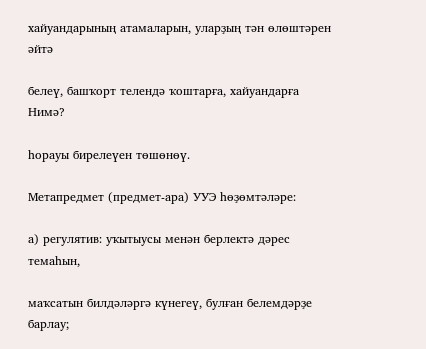хайуандарының атамаларын, уларҙың тән өлөштәрен әйтә

белеү, башҡорт телендә ҡоштарға, хайуандарға Нимә?

һорауы бирелеүен төшөнөү.

Метапредмет (предмет-ара) УУЭ һөҙөмтәләре:

а) регулятив: уҡытыусы менән берлектә дәрес темаһын,

маҡсатын билдәләргә күнегеү, булған белемдәрҙе барлау;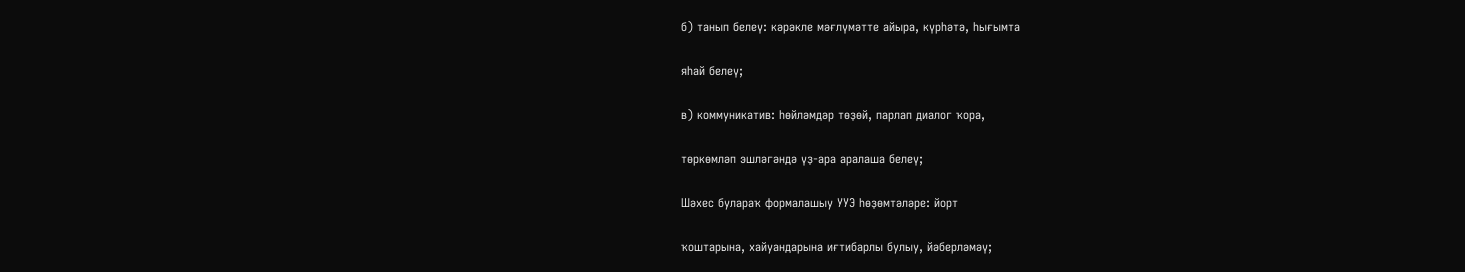б) танып белеү: кәрәкле мәғлүмәтте айыра, күрһәтә, һығымта

яһай белеү;

в) коммуникатив: һөйләмдәр төҙөй, парлап диалог ҡора,

төркөмләп эшләгәндә үҙ-ара аралаша белеү;

Шәхес булараҡ формалашыу УУЭ һөҙөмтәләре: йорт

ҡоштарына, хайуандарына иғтибарлы булыу, йәберләмәү;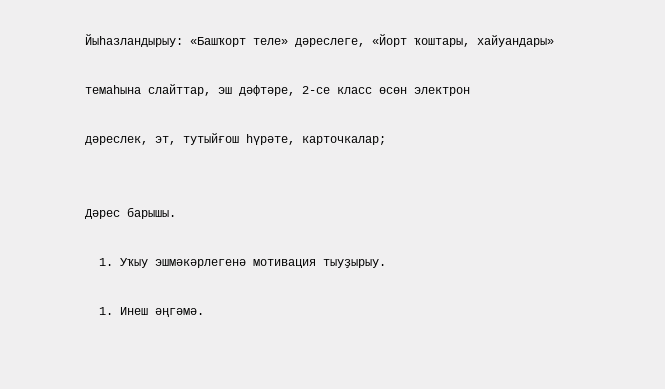Йыһазландырыу: «Башҡорт теле» дәреслеге, «Йорт ҡоштары, хайуандары»

темаһына слайттар, эш дәфтәре, 2-се класс өсөн электрон

дәреслек, эт, тутыйғош һүрәте, карточкалар;


Дәрес барышы.

  1. Уҡыу эшмәкәрлегенә мотивация тыуҙырыу.

  1. Инеш әңгәмә.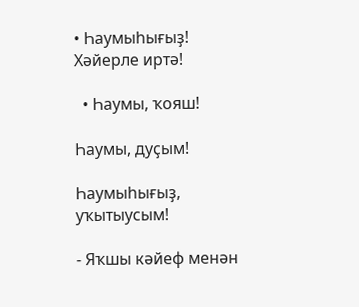• Һаумыһығыҙ! Хәйерле иртә!

  • Һаумы, ҡояш!

Һаумы, дуҫым!

Һаумыһығыҙ, уҡытыусым!

- Яҡшы кәйеф менән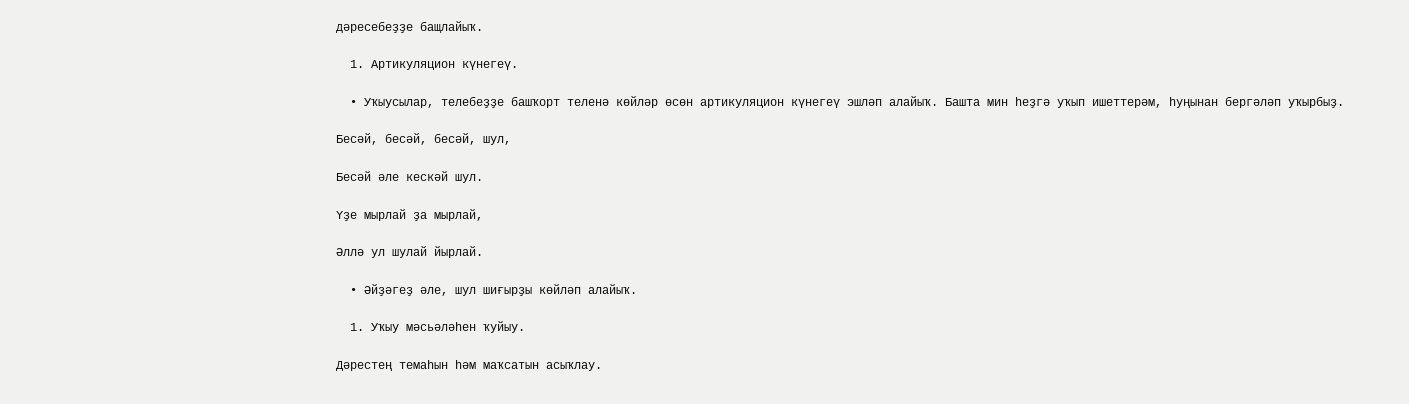дәресебеҙҙе бащлайыҡ.

  1. Артикуляцион күнегеү.

  • Уҡыусылар, телебеҙҙе башҡорт теленә көйләр өсөн артикуляцион күнегеү эшләп алайыҡ. Башта мин һеҙгә уҡып ишеттерәм, һуңынан бергәләп уҡырбыҙ.

Бесәй, бесәй, бесәй, шул,

Бесәй әле кескәй шул.

Үҙе мырлай ҙа мырлай,

Әллә ул шулай йырлай.

  • Әйҙәгеҙ әле, шул шиғырҙы көйләп алайыҡ.

  1. Уҡыу мәсьәләһен ҡуйыу.

Дәрестең темаһын һәм маҡсатын асыҡлау.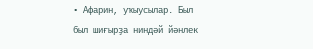• Афарин, уҡыусылар. Был был шиғырҙа ниндәй йәнлек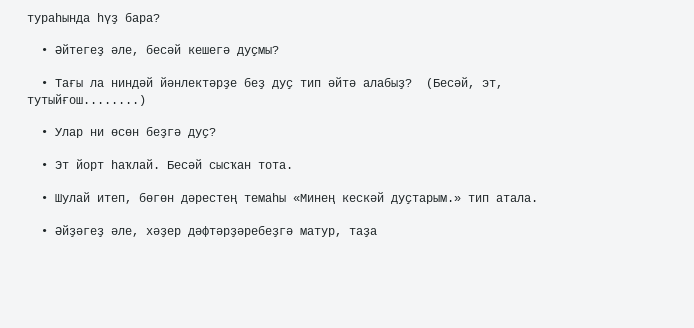тураһында һүҙ бара?

  • Әйтегеҙ әле, бесәй кешегә дуҫмы?

  • Тағы ла ниндәй йәнлектәрҙе беҙ дуҫ тип әйтә алабыҙ?  (Бесәй, эт, тутыйғош........)

  • Улар ни өсөн беҙгә дуҫ?

  • Эт йорт һаҡлай. Бесәй сысҡан тота.

  • Шулай итеп, бөгөн дәрестең темаһы «Минең кескәй дуҫтарым.» тип атала.

  • Әйҙәгеҙ әле, хәҙер дәфтәрҙәребеҙгә матур, таҙа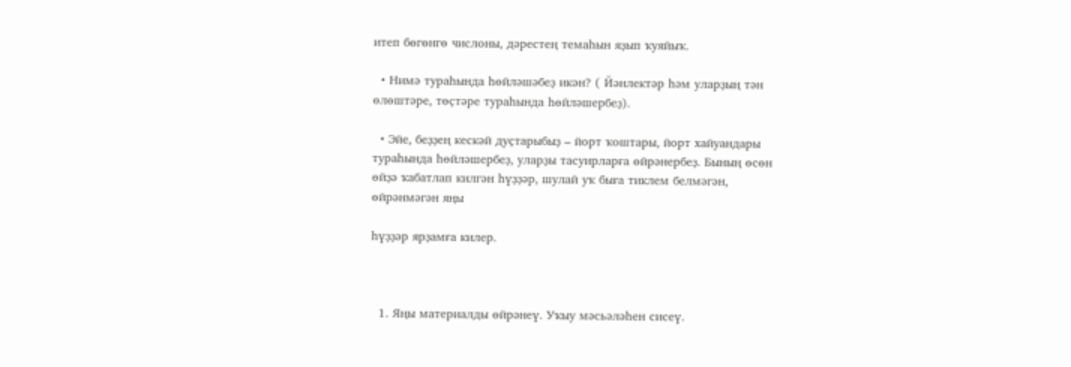итеп бөгөнгө числоны, дәрестең темаһын яҙып ҡуяйыҡ.

  • Нимә тураһында һөйләшәбеҙ икән? ( Йәнлектәр һәм уларҙың тән өлөштәре, төҫтәре тураһында һөйләшербеҙ).

  • Эйе, беҙҙең кескәй дуҫтарыбыҙ – йорт ҡоштары, йорт хайуандары тураһында һөйләшербеҙ, уларҙы тасуирларға өйрәнербеҙ. Бының өсөн өйҙә ҡабатлап килгән һүҙҙәр, шулай уҡ быға тиклем белмәгән, өйрәнмәгән яңы

һүҙҙәр ярҙамға килер.



  1. Яңы материалды өйрәнеү. Уҡыу мәсьәләһен сисеү.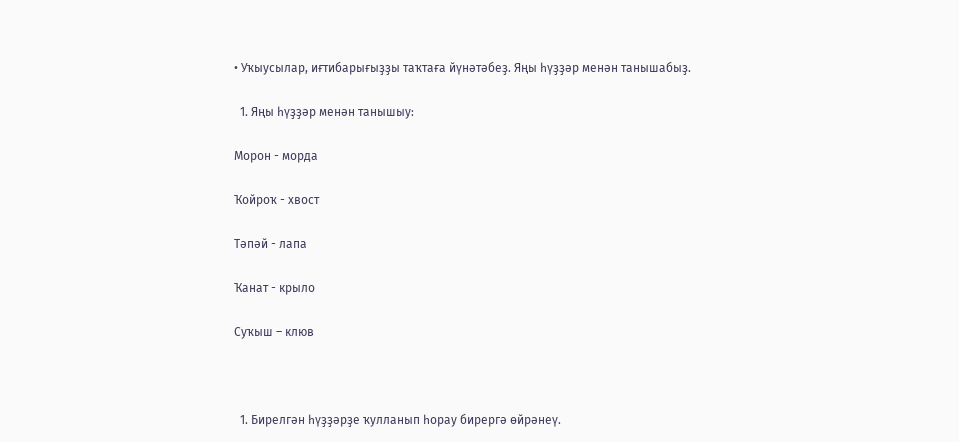• Уҡыусылар, иғтибарығыҙҙы таҡтаға йүнәтәбеҙ. Яңы һүҙҙәр менән танышабыҙ.

  1. Яңы һүҙҙәр менән танышыу:

Морон - морда

Ҡойроҡ - хвост

Тәпәй - лапа

Ҡанат - крыло

Суҡыш – клюв



  1. Бирелгән һүҙҙәрҙе ҡулланып һорау бирергә өйрәнеү.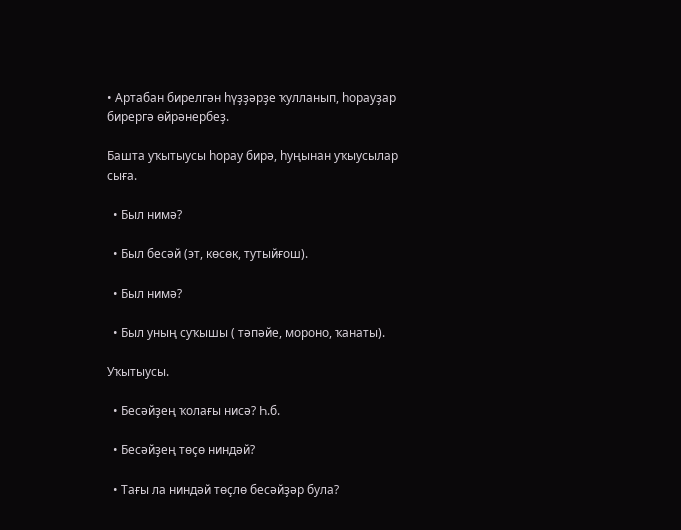• Артабан бирелгән һүҙҙәрҙе ҡулланып, һорауҙар бирергә өйрәнербеҙ.

Башта уҡытыусы һорау бирә, һуңынан уҡыусылар сыға.

  • Был нимә?

  • Был бесәй (эт, көсөк, тутыйғош).

  • Был нимә?

  • Был уның суҡышы ( тәпәйе, мороно, ҡанаты).

Уҡытыусы.

  • Бесәйҙең ҡолағы нисә? Һ.б.

  • Бесәйҙең төҫө ниндәй?

  • Тағы ла ниндәй төҫлө бесәйҙәр була?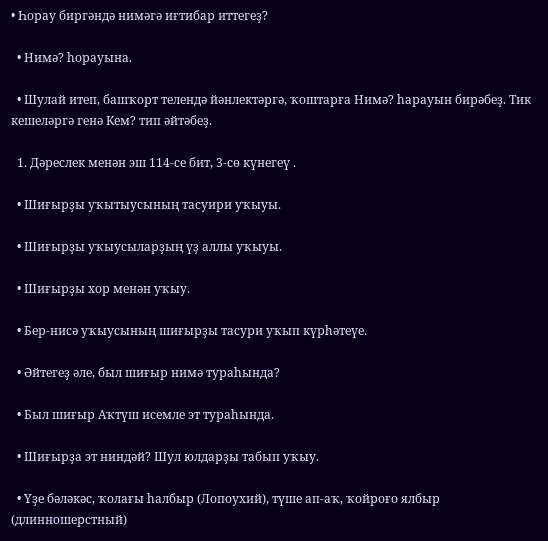• Һорау биргәндә нимәгә иғтибар иттегеҙ?

  • Нимә? һорауына.

  • Шулай итеп, башҡорт телендә йәнлектәргә, ҡоштарға Нимә? һарауын бирәбеҙ. Тик кешеләргә генә Кем? тип әйтәбеҙ.

  1. Дәреслек менән эш 114-се бит, 3-сө күнегеү .

  • Шиғырҙы уҡытыусының тасуири уҡыуы.

  • Шиғырҙы уҡыусыларҙың үҙ аллы уҡыуы.

  • Шиғырҙы хор менән уҡыу.

  • Бер-нисә уҡыусының шиғырҙы тасури уҡып күрһәтеүе.

  • Әйтегеҙ әле, был шиғыр нимә тураһында?

  • Был шиғыр Аҡтүш исемле эт тураһында.

  • Шиғырҙа эт ниндәй? Шул юлдарҙы табып уҡыу.

  • Үҙе бәләкәс, ҡолағы һалбыр (Лопоухий), түше ап-аҡ, ҡойроғо ялбыр (длинношерстный)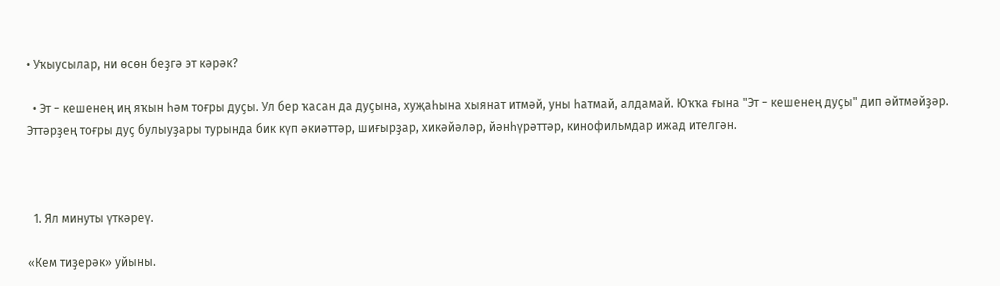• Уҡыусылар, ни өсөн беҙгә эт кәрәк?

  • Эт − кешенең иң яҡын һәм тоғры дуҫы. Ул бер ҡасан да дуҫына, хуҗаһына хыянат итмәй, уны һатмай, алдамай. Юҡҡа ғына "Эт − кешенең дуҫы" дип әйтмәйҙәр. Эттәрҙең тоғры дуҫ булыуҙары турында бик күп әкиәттәр, шиғырҙар, хикәйәләр, йәнһүрәттәр, кинофильмдар ижад ителгән.



  1. Ял минуты үткәреү.

«Кем тиҙерәк» уйыны.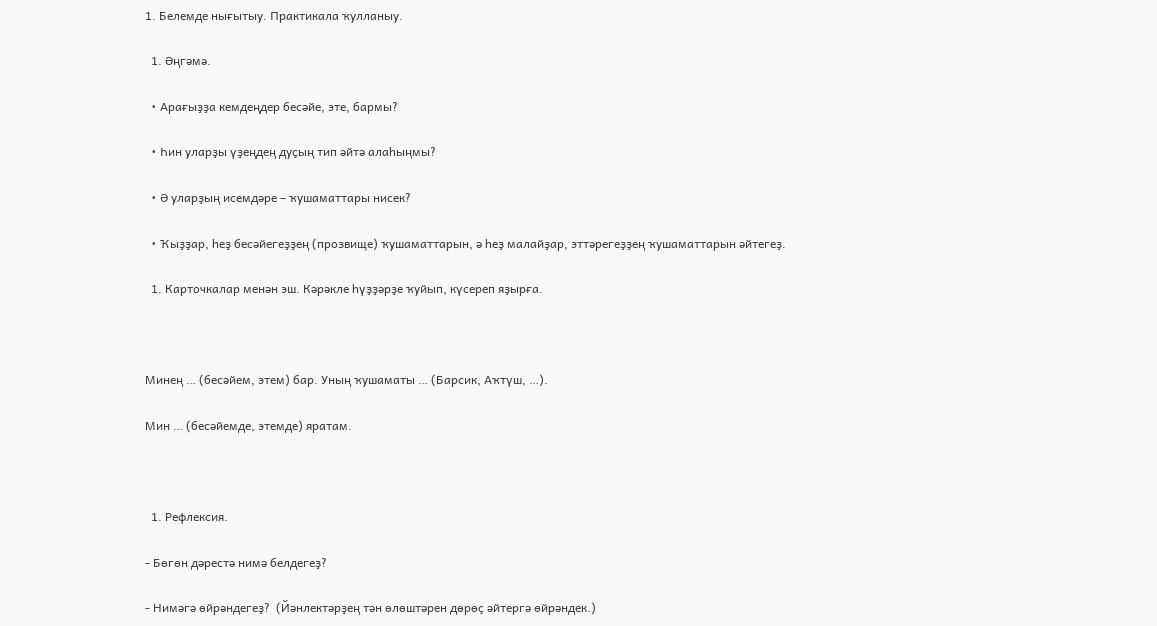1. Белемде нығытыу. Практикала ҡулланыу.

  1. Әңгәмә.

  • Арағыҙҙа кемдеңдер бесәйе, эте, бармы?

  • Һин уларҙы үҙеңдең дуҫың тип әйтә алаһыңмы?

  • Ә уларҙың исемдәре – ҡушаматтары нисек?

  • Ҡыҙҙар, һеҙ бесәйегеҙҙең (прозвище) ҡушаматтарын, ә һеҙ малайҙар, эттәрегеҙҙең ҡушаматтарын әйтегеҙ.

  1. Карточкалар менән эш. Кәрәкле һүҙҙәрҙе ҡуйып, күсереп яҙырға.



Минең … (бесәйем, этем) бар. Уның ҡушаматы … (Барсик, Аҡтүш, …).

Мин … (бесәйемде, этемде) яратам.



  1. Рефлексия.

- Бөгөн дәрестә нимә белдегеҙ?

- Нимәгә өйрәндегеҙ?  (Йәнлектәрҙең тән өлөштәрен дөрөҫ әйтергә өйрәндек.)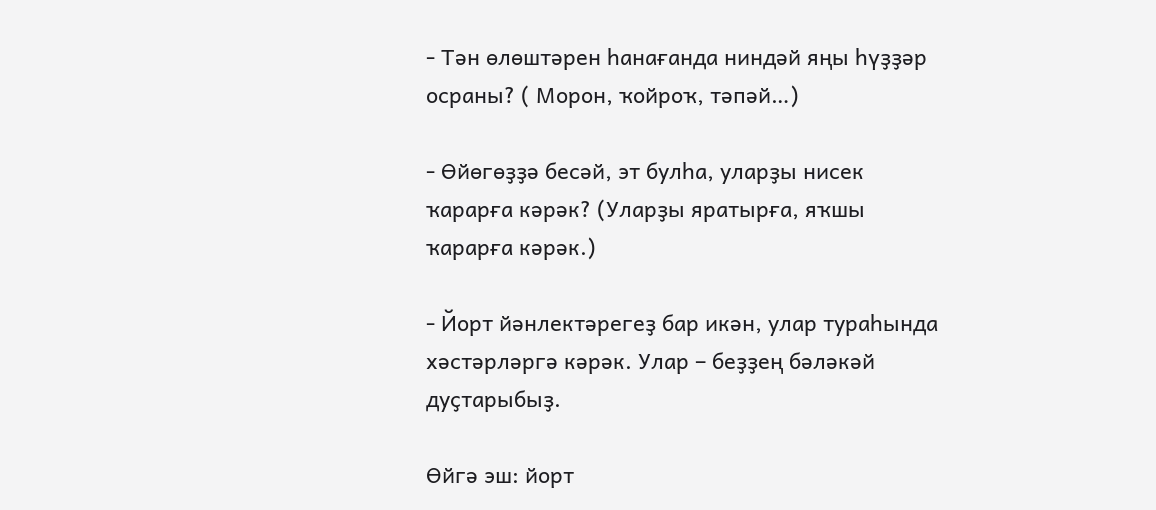- Тән өлөштәрен һанағанда ниндәй яңы һүҙҙәр осраны? ( Морон, ҡойроҡ, тәпәй…)

- Өйөгөҙҙә бесәй, эт булһа, уларҙы нисек ҡарарға кәрәк? (Уларҙы яратырға, яҡшы ҡарарға кәрәк.)

- Йорт йәнлектәрегеҙ бар икән, улар тураһында хәстәрләргә кәрәк. Улар – беҙҙең бәләкәй дуҫтарыбыҙ.

Өйгә эш: йорт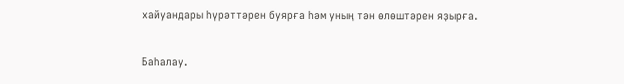хайуандары һүрәттәрен буярға һәм уның тән өлөштәрен яҙырға.

Баһалау.